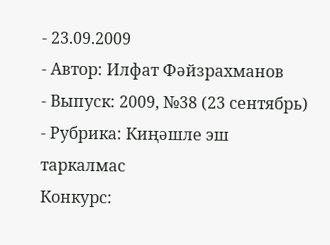- 23.09.2009
- Автор: Илфат Фәйзрахманов
- Выпуск: 2009, №38 (23 сентябрь)
- Рубрика: Киңәшле эш таркалмас
Конкурс: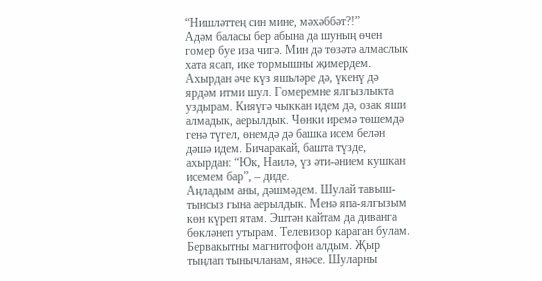“Нишләттең син мине, мәхәббәт?!”
Адәм баласы бер абына да шуның өчен гомер буе иза чигә. Мин дә төзәтә алмаслык хата ясап, ике тормышны җимердем. Ахырдан әче күз яшьләре дә, үкенү дә ярдәм итми шул. Гомеремне ялгызлыкта уздырам. Кияүгә чыккан идем дә, озак яши алмадык, аерылдык. Чөнки иремә төшемдә генә түгел, өнемдә дә башка исем белән дәшә идем. Бичаракай, башта түзде, ахырдан: “Юк, Наилә, үз әти-әнием кушкан исемем бар”, – диде.
Аңладым аны, дәшмәдем. Шулай тавыш-тынсыз гына аерылдык. Менә япа-ялгызым көн күреп ятам. Эштән кайтам да диванга бөкләнеп утырам. Телевизор караган булам. Бервакытны магнитофон алдым. Җыр тыңлап тынычланам, янәсе. Шуларны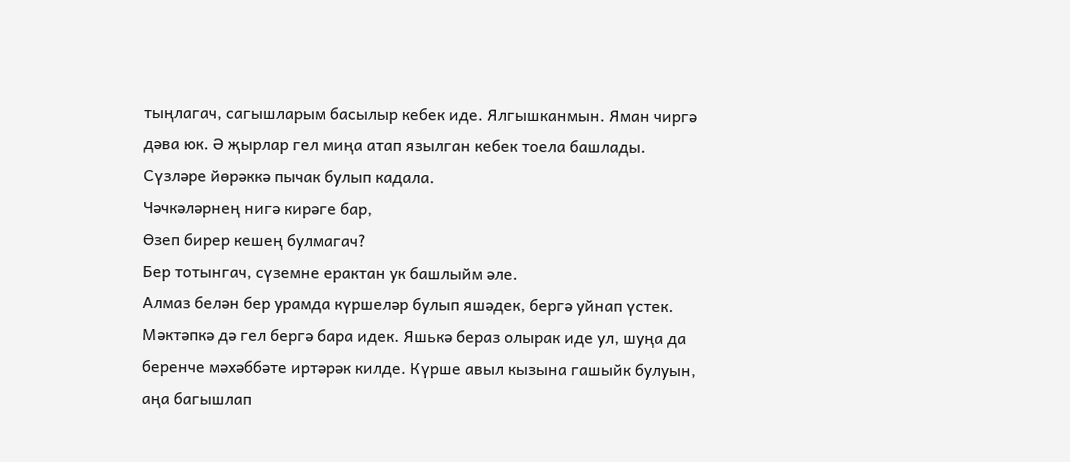тыңлагач, сагышларым басылыр кебек иде. Ялгышканмын. Яман чиргә дәва юк. Ә җырлар гел миңа атап язылган кебек тоела башлады. Сүзләре йөрәккә пычак булып кадала.
Чәчкәләрнең нигә кирәге бар,
Өзеп бирер кешең булмагач?
Бер тотынгач, сүземне ерактан ук башлыйм әле.
Алмаз белән бер урамда күршеләр булып яшәдек, бергә уйнап үстек. Мәктәпкә дә гел бергә бара идек. Яшькә бераз олырак иде ул, шуңа да беренче мәхәббәте иртәрәк килде. Күрше авыл кызына гашыйк булуын, аңа багышлап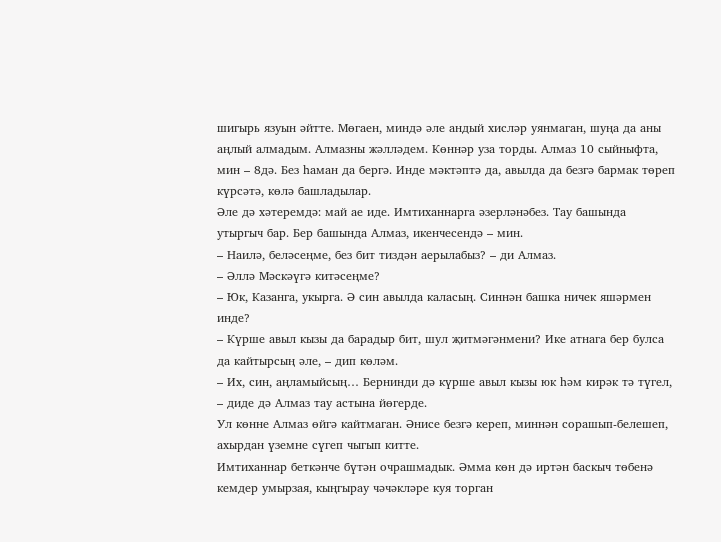шигырь язуын әйтте. Мөгаен, миндә әле андый хисләр уянмаган, шуңа да аны аңлый алмадым. Алмазны жәлләдем. Көннәр уза торды. Алмаз 10 сыйныфта, мин – 8дә. Без һаман да бергә. Инде мәктәптә да, авылда да безгә бармак төреп күрсәтә, көлә башладылар.
Әле дә хәтеремдә: май ае иде. Имтиханнарга әзерләнәбез. Тау башында утыргыч бар. Бер башында Алмаз, икенчесендә – мин.
– Наилә, беләсеңме, без бит тиздән аерылабыз? – ди Алмаз.
– Әллә Мәскәүгә китәсеңме?
– Юк, Казанга, укырга. Ә син авылда каласың. Синнән башка ничек яшәрмен инде?
– Күрше авыл кызы да барадыр бит, шул җитмәгәнмени? Ике атнага бер булса да кайтырсың әле, – дип көләм.
– Их, син, аңламыйсың… Бернинди дә күрше авыл кызы юк һәм кирәк тә түгел, – диде дә Алмаз тау астына йөгерде.
Ул көнне Алмаз өйгә кайтмаган. Әнисе безгә кереп, миннән сорашып-белешеп, ахырдан үземне сүгеп чыгып китте.
Имтиханнар беткәнче бүтән очрашмадык. Әмма көн дә иртән баскыч төбенә кемдер умырзая, кыңгырау чәчәкләре куя торган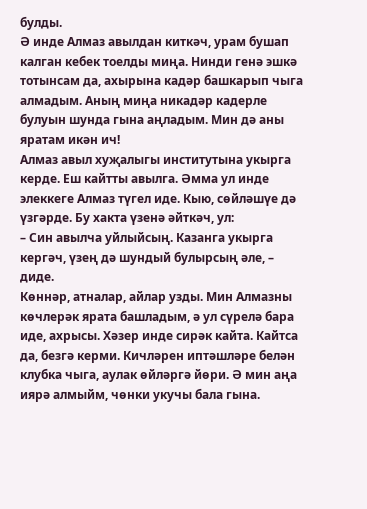булды.
Ә инде Алмаз авылдан киткәч, урам бушап калган кебек тоелды миңа. Нинди генә эшкә тотынсам да, ахырына кадәр башкарып чыга алмадым. Аның миңа никадәр кадерле булуын шунда гына аңладым. Мин дә аны яратам икән ич!
Алмаз авыл хуҗалыгы институтына укырга керде. Еш кайтты авылга. Әмма ул инде элеккеге Алмаз түгел иде. Кыю, сөйләшүе дә үзгәрде. Бу хакта үзенә әйткәч, ул:
– Син авылча уйлыйсың. Казанга укырга кергәч, үзең дә шундый булырсың әле, – диде.
Көннәр, атналар, айлар узды. Мин Алмазны көчлерәк ярата башладым, ә ул сүрелә бара иде, ахрысы. Хәзер инде сирәк кайта. Кайтса да, безгә керми. Кичләрен иптәшләре белән клубка чыга, аулак өйләргә йөри. Ә мин аңа иярә алмыйм, чөнки укучы бала гына.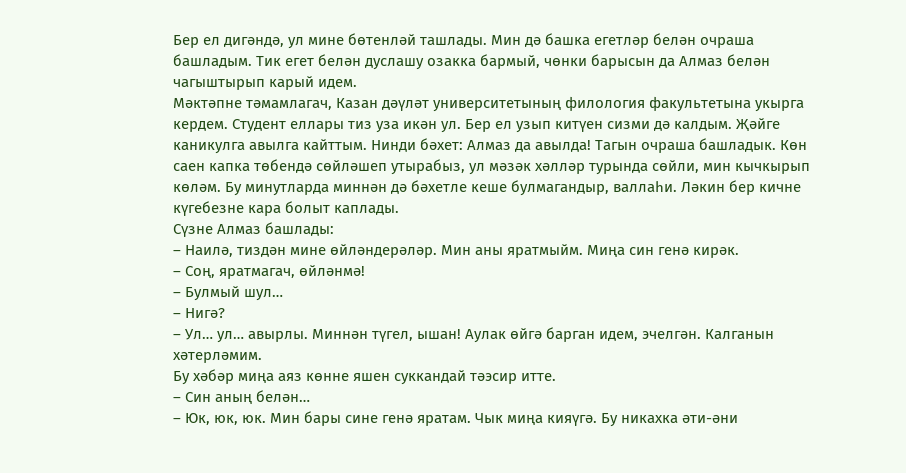Бер ел дигәндә, ул мине бөтенләй ташлады. Мин дә башка егетләр белән очраша башладым. Тик егет белән дуслашу озакка бармый, чөнки барысын да Алмаз белән чагыштырып карый идем.
Мәктәпне тәмамлагач, Казан дәүләт университетының филология факультетына укырга кердем. Студент еллары тиз уза икән ул. Бер ел узып китүен сизми дә калдым. Җәйге каникулга авылга кайттым. Нинди бәхет: Алмаз да авылда! Тагын очраша башладык. Көн саен капка төбендә сөйләшеп утырабыз, ул мәзәк хәлләр турында сөйли, мин кычкырып көләм. Бу минутларда миннән дә бәхетле кеше булмагандыр, валлаһи. Ләкин бер кичне күгебезне кара болыт каплады.
Сүзне Алмаз башлады:
– Наилә, тиздән мине өйләндерәләр. Мин аны яратмыйм. Миңа син генә кирәк.
– Соң, яратмагач, өйләнмә!
– Булмый шул…
– Нигә?
– Ул… ул… авырлы. Миннән түгел, ышан! Аулак өйгә барган идем, эчелгән. Калганын хәтерләмим.
Бу хәбәр миңа аяз көнне яшен суккандай тәэсир итте.
– Син аның белән…
– Юк, юк, юк. Мин бары сине генә яратам. Чык миңа кияүгә. Бу никахка әти-әни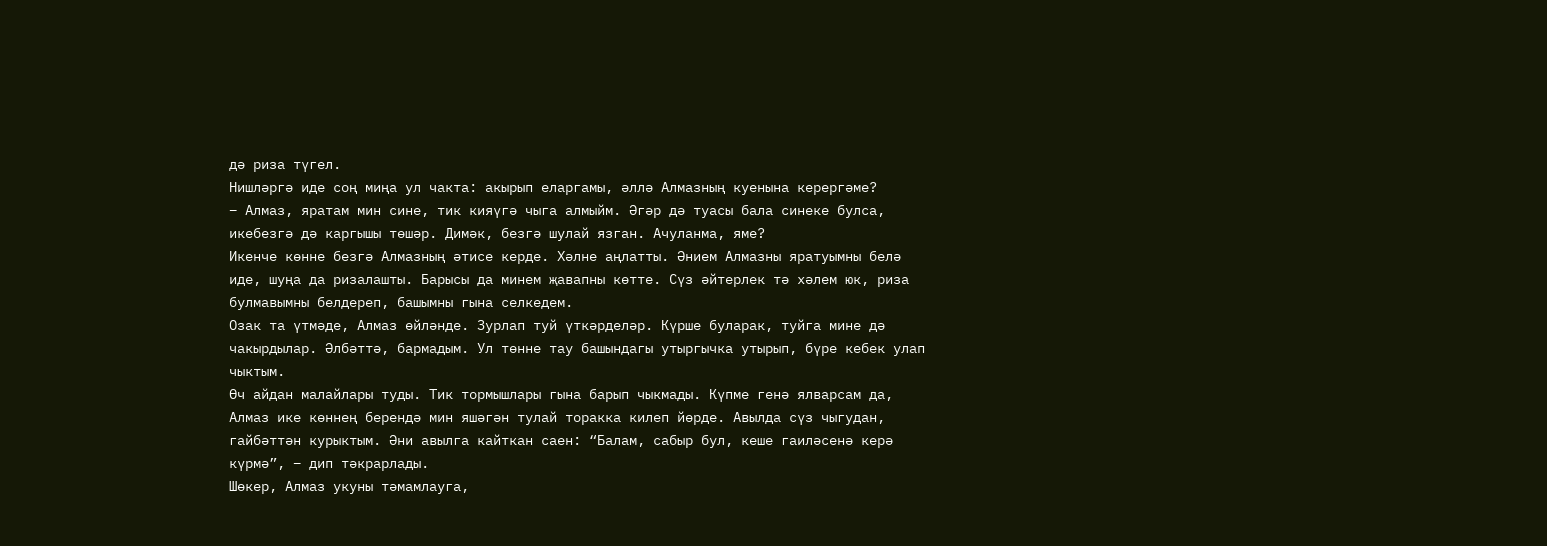дә риза түгел.
Нишләргә иде соң миңа ул чакта: акырып еларгамы, әллә Алмазның куенына керергәме?
– Алмаз, яратам мин сине, тик кияүгә чыга алмыйм. Әгәр дә туасы бала синеке булса, икебезгә дә каргышы төшәр. Димәк, безгә шулай язган. Ачуланма, яме?
Икенче көнне безгә Алмазның әтисе керде. Хәлне аңлатты. Әнием Алмазны яратуымны белә иде, шуңа да ризалашты. Барысы да минем җавапны көтте. Сүз әйтерлек тә хәлем юк, риза булмавымны белдереп, башымны гына селкедем.
Озак та үтмәде, Алмаз өйләнде. Зурлап туй үткәрделәр. Күрше буларак, туйга мине дә чакырдылар. Әлбәттә, бармадым. Ул төнне тау башындагы утыргычка утырып, бүре кебек улап чыктым.
Өч айдан малайлары туды. Тик тормышлары гына барып чыкмады. Күпме генә ялварсам да, Алмаз ике көннең берендә мин яшәгән тулай торакка килеп йөрде. Авылда сүз чыгудан, гайбәттән курыктым. Әни авылга кайткан саен: “Балам, сабыр бул, кеше гаиләсенә керә күрмә”, – дип тәкрарлады.
Шөкер, Алмаз укуны тәмамлауга,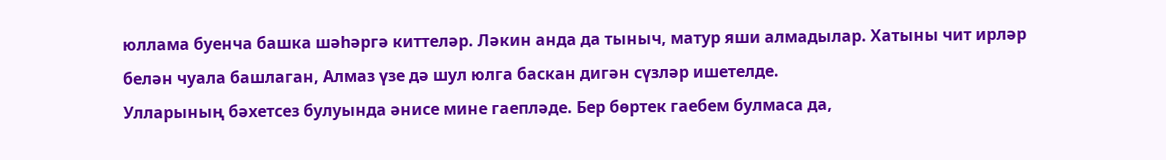юллама буенча башка шәһәргә киттеләр. Ләкин анда да тыныч, матур яши алмадылар. Хатыны чит ирләр белән чуала башлаган, Алмаз үзе дә шул юлга баскан дигән сүзләр ишетелде.
Улларының бәхетсез булуында әнисе мине гаепләде. Бер бөртек гаебем булмаса да,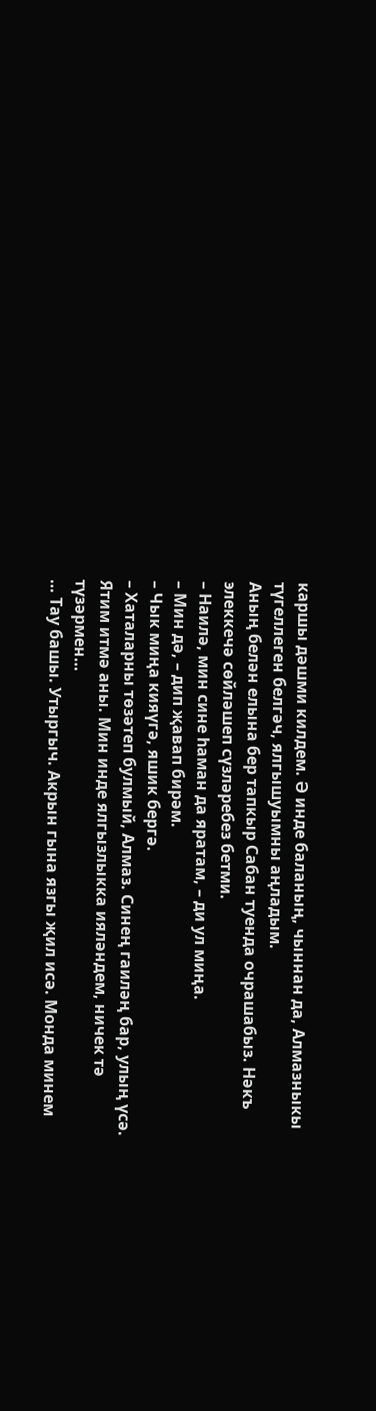каршы дәшми килдем. Ә инде баланың, чыннан да, Алмазныкы түгеллеген белгәч, ялгышуымны аңладым.
Аның белән елына бер тапкыр Сабан туенда очрашабыз. Нәкъ элеккечә сөйләшеп сүзләребез бетми.
– Наилә, мин сине һаман да яратам, – ди ул миңа.
– Мин дә, – дип җавап бирәм.
– Чык миңа кияүгә, яшик бергә.
– Хаталарны төзәтеп булмый, Алмаз. Синең гаиләң бар, улың үсә. Ятим итмә аны. Мин инде ялгызлыкка ияләндем, ничек тә түзәрмен…
… Тау башы. Утыргыч. Акрын гына язгы җил исә. Монда минем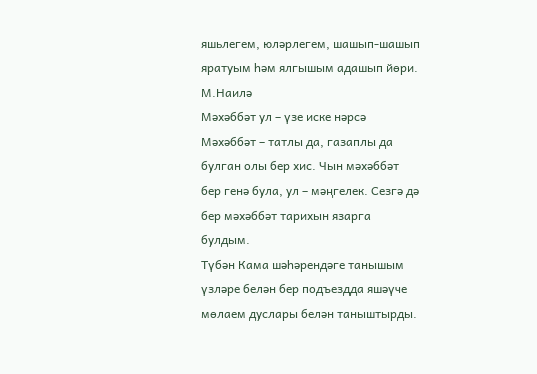яшьлегем, юләрлегем, шашып-шашып яратуым һәм ялгышым адашып йөри.
М.Наилә
Мәхәббәт ул – үзе иске нәрсә
Мәхәббәт – татлы да, газаплы да булган олы бер хис. Чын мәхәббәт бер генә була, ул – мәңгелек. Сезгә дә бер мәхәббәт тарихын язарга булдым.
Түбән Кама шәһәрендәге танышым үзләре белән бер подъездда яшәүче мөлаем дуслары белән таныштырды.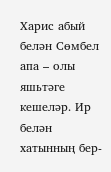Харис абый белән Сөмбел апа – олы яшьтәге кешеләр. Ир белән хатынның бер-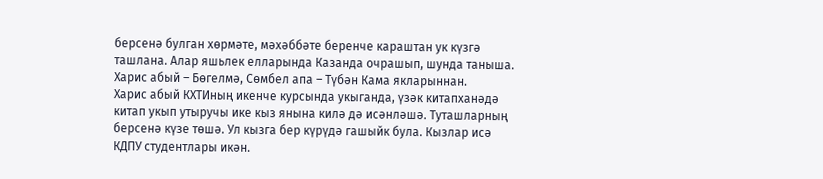берсенә булган хөрмәте, мәхәббәте беренче караштан ук күзгә ташлана. Алар яшьлек елларында Казанда очрашып, шунда таныша. Харис абый – Бөгелмә, Сөмбел апа – Түбән Кама якларыннан.
Харис абый КХТИның икенче курсында укыганда, үзәк китапханәдә китап укып утыручы ике кыз янына килә дә исәнләшә. Туташларның берсенә күзе төшә. Ул кызга бер күрүдә гашыйк була. Кызлар исә КДПУ студентлары икән.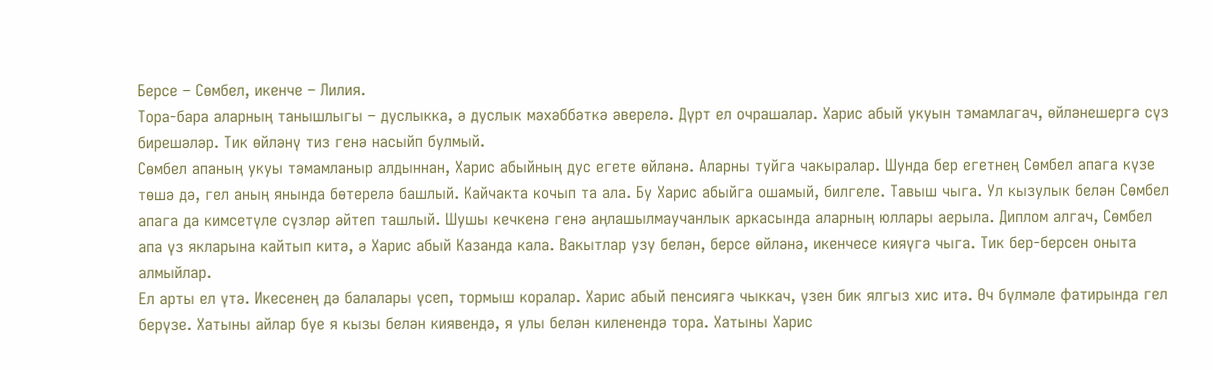Берсе – Сөмбел, икенче – Лилия.
Тора-бара аларның танышлыгы – дуслыкка, ә дуслык мәхәббәткә әверелә. Дүрт ел очрашалар. Харис абый укуын тәмамлагач, өйләнешергә сүз бирешәләр. Тик өйләнү тиз генә насыйп булмый.
Сөмбел апаның укуы тәмамланыр алдыннан, Харис абыйның дус егете өйләнә. Аларны туйга чакыралар. Шунда бер егетнең Сөмбел апага күзе төшә дә, гел аның янында бөтерелә башлый. Кайчакта кочып та ала. Бу Харис абыйга ошамый, билгеле. Тавыш чыга. Ул кызулык белән Сөмбел апага да кимсетүле сүзләр әйтеп ташлый. Шушы кечкенә генә аңлашылмаучанлык аркасында аларның юллары аерыла. Диплом алгач, Сөмбел апа үз якларына кайтып китә, ә Харис абый Казанда кала. Вакытлар узу белән, берсе өйләнә, икенчесе кияүгә чыга. Тик бер-берсен оныта алмыйлар.
Ел арты ел үтә. Икесенең дә балалары үсеп, тормыш коралар. Харис абый пенсиягә чыккач, үзен бик ялгыз хис итә. Өч бүлмәле фатирында гел берүзе. Хатыны айлар буе я кызы белән киявендә, я улы белән киленендә тора. Хатыны Харис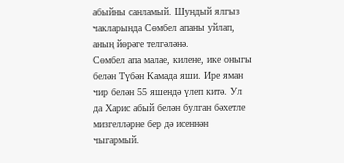абыйны санламый. Шундый ялгыз чакларында Сөмбел апаны уйлап, аның йөрәге телгәләнә.
Сөмбел апа малае, килене, ике оныгы белән Түбән Камада яши. Ире яман чир белән 55 яшендә үлеп китә. Ул да Харис абый белән булган бәхетле мизгелләрне бер дә исеннән чыгармый.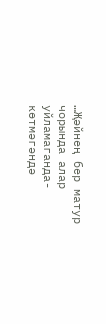…Җәйнең бер матур чорында алар уйламаганда-көтмәгәндә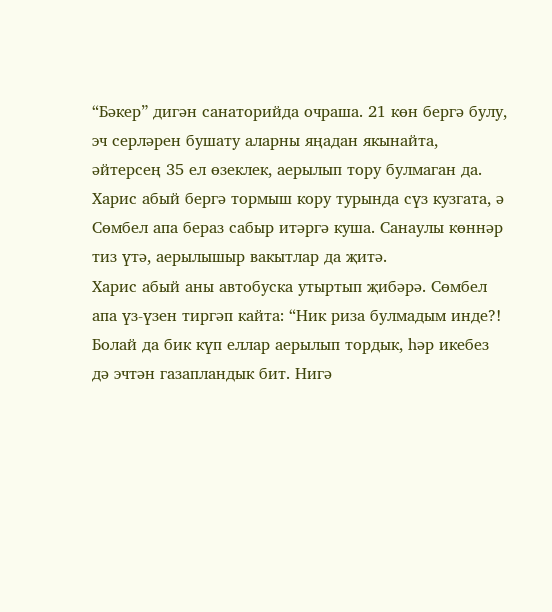“Бәкер” дигән санаторийда очраша. 21 көн бергә булу, эч серләрен бушату аларны яңадан якынайта, әйтерсең 35 ел өзеклек, аерылып тору булмаган да. Харис абый бергә тормыш кору турында сүз кузгата, ә Сөмбел апа бераз сабыр итәргә куша. Санаулы көннәр тиз үтә, аерылышыр вакытлар да җитә.
Харис абый аны автобуска утыртып җибәрә. Сөмбел апа үз-үзен тиргәп кайта: “Ник риза булмадым инде?! Болай да бик күп еллар аерылып тордык, һәр икебез дә эчтән газапландык бит. Нигә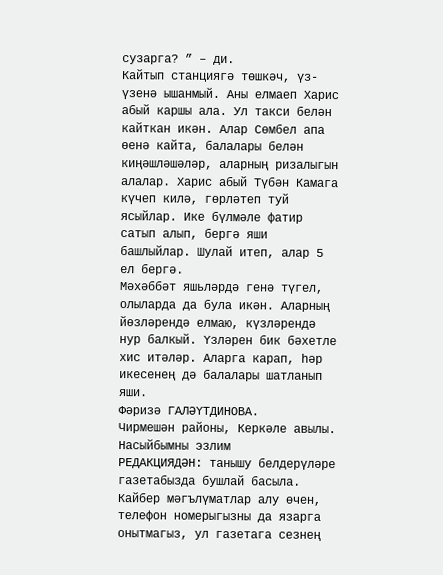сузарга? ” – ди.
Кайтып станциягә төшкәч, үз-үзенә ышанмый. Аны елмаеп Харис абый каршы ала. Ул такси белән кайткан икән. Алар Сөмбел апа өенә кайта, балалары белән киңәшләшәләр, аларның ризалыгын алалар. Харис абый Түбән Камага күчеп килә, гөрләтеп туй ясыйлар. Ике бүлмәле фатир сатып алып, бергә яши башлыйлар. Шулай итеп, алар 5 ел бергә.
Мәхәббәт яшьләрдә генә түгел, олыларда да була икән. Аларның йөзләрендә елмаю, күзләрендә нур балкый. Үзләрен бик бәхетле хис итәләр. Аларга карап, һәр икесенең дә балалары шатланып яши.
Фәризә ГАЛӘҮТДИНОВА.
Чирмешән районы, Керкәле авылы.
Насыйбымны эзлим
РЕДАКЦИЯДӘН: танышу белдерүләре газетабызда бушлай басыла. Кайбер мәгълүматлар алу өчен, телефон номерыгызны да язарга онытмагыз, ул газетага сезнең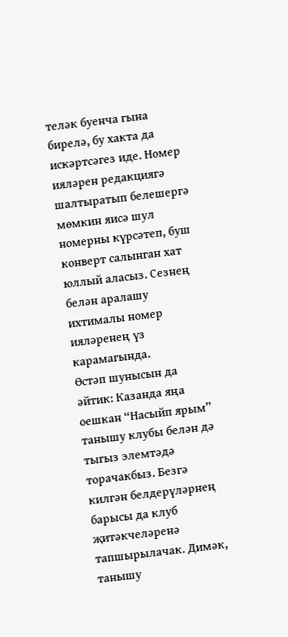теләк буенча гына бирелә, бу хакта да искәртсәгез иде. Номер ияләрен редакциягә шалтыратып белешергә мөмкин яисә шул номерны күрсәтеп, буш конверт салынган хат юллый аласыз. Сезнең белән аралашу ихтималы номер ияләренең үз карамагында.
Өстәп шунысын да әйтик: Казанда яңа оешкан “Насыйп ярым” танышу клубы белән дә тыгыз элемтәдә торачакбыз. Безгә килгән белдерүләрнең барысы да клуб җитәкчеләренә тапшырылачак. Димәк, танышу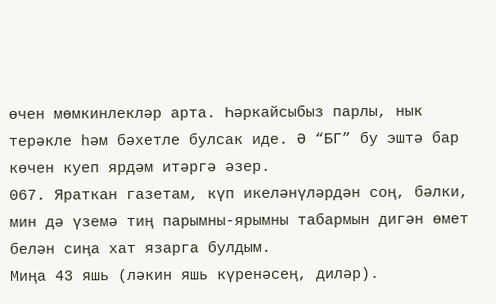өчен мөмкинлекләр арта. Һәркайсыбыз парлы, нык терәкле һәм бәхетле булсак иде. Ә “БГ” бу эштә бар көчен куеп ярдәм итәргә әзер.
067. Яраткан газетам, күп икеләнүләрдән соң, бәлки, мин дә үземә тиң парымны-ярымны табармын дигән өмет белән сиңа хат язарга булдым.
Миңа 43 яшь (ләкин яшь күренәсең, диләр).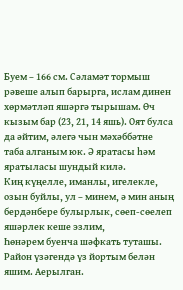Буем – 166 см. Сәламәт тормыш рәвеше алып барырга, ислам динен хөрмәтләп яшәргә тырышам. Өч кызым бар (23, 21, 14 яшь). Оят булса да әйтим, әлегә чын мәхәббәтне таба алганым юк. Ә яратасы һәм яратыласы шундый килә.
Киң күңелле, иманлы, игелекле, озын буйлы, ул – минем, ә мин аның бердәнбере булырлык, сөеп-сөелеп яшәрлек кеше эзлим,
Һөнәрем буенча шәфкать туташы. Район үзәгендә үз йортым белән яшим. Аерылган.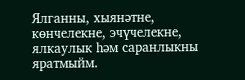Ялганны, хыянәтне, көнчелекне, эчүчелекне, ялкаулык һәм саранлыкны яратмыйм.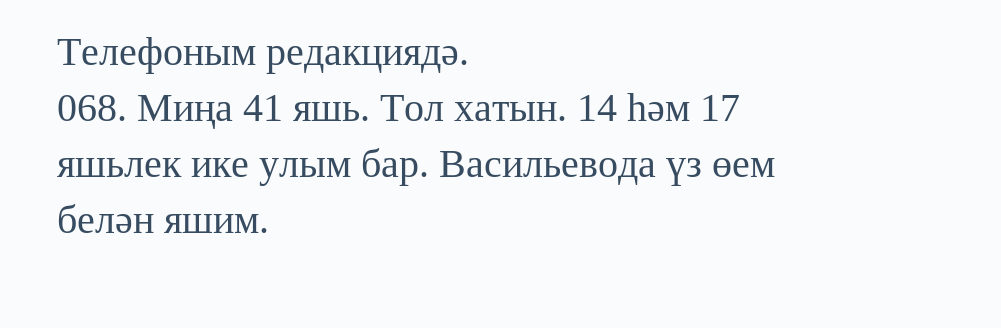Телефоным редакциядә.
068. Миңа 41 яшь. Тол хатын. 14 һәм 17 яшьлек ике улым бар. Васильевода үз өем белән яшим.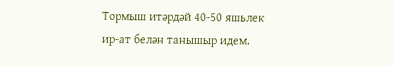Тормыш итәрдәй 40-50 яшьлек ир-ат белән танышыр идем.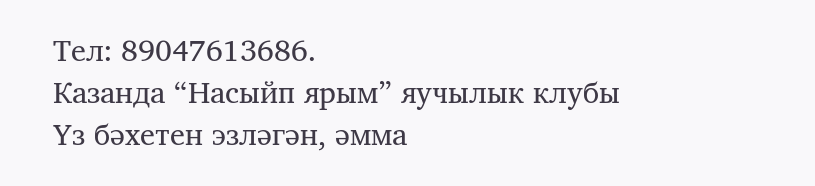Тел: 89047613686.
Казанда “Насыйп ярым” яучылык клубы
Үз бәхетен эзләгән, әмма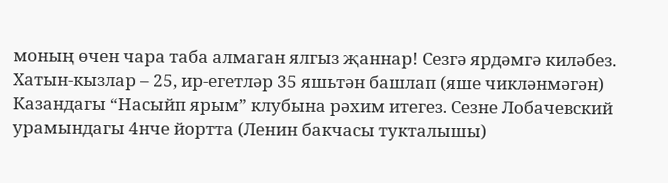моның өчен чара таба алмаган ялгыз җаннар! Сезгә ярдәмгә киләбез.
Хатын-кызлар – 25, ир-егетләр 35 яшьтән башлап (яше чикләнмәгән) Казандагы “Насыйп ярым” клубына рәхим итегез. Сезне Лобачевский урамындагы 4нче йортта (Ленин бакчасы тукталышы)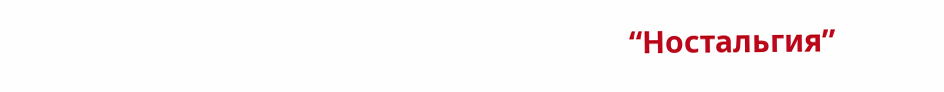“Ностальгия”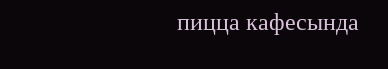пицца кафесында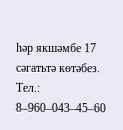һәр якшәмбе 17 сәгатьтә көтәбез. Тел.: 8–960–043–45–60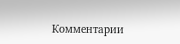Комментарии